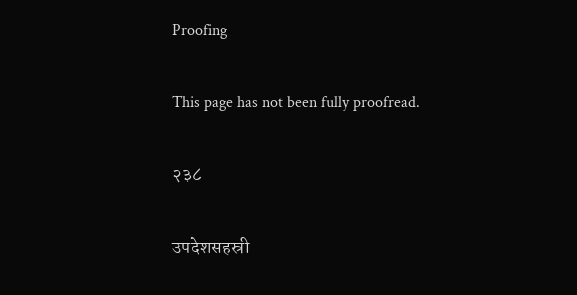Proofing

This page has not been fully proofread.

२३८

उपदेशसहस्री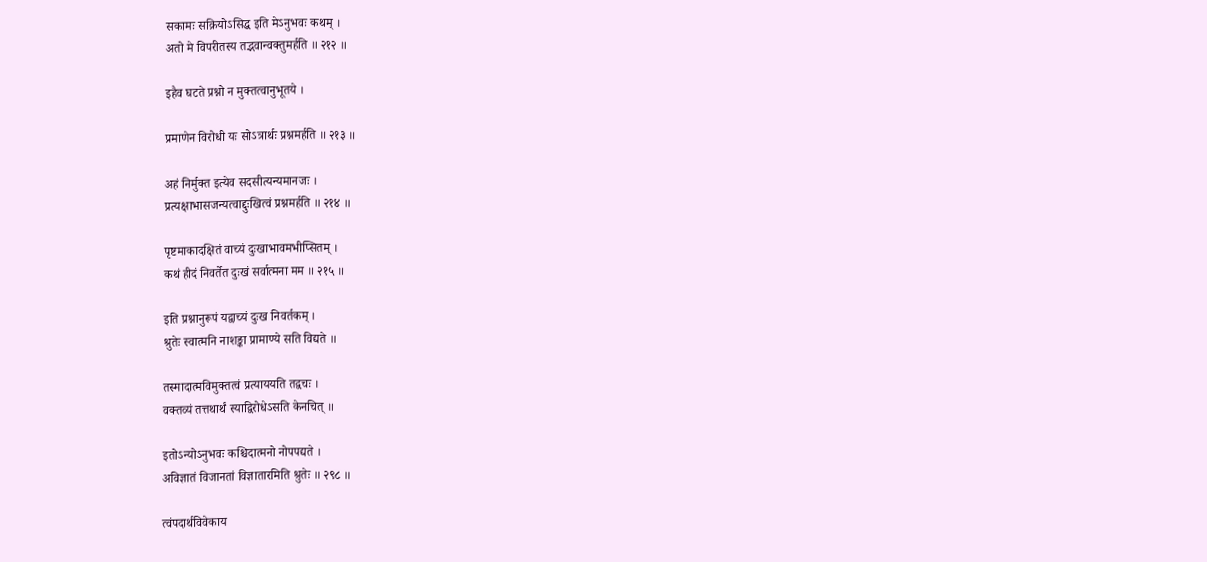सकामः सक्रियोऽसिद्ध इति मेऽनुभवः कथम् ।
अतो मे विपरीतस्य तद्भवान्वक्तुमर्हति ॥ २१२ ॥

इहैव घटते प्रश्नो न मुक्तत्वानुभूतये ।

प्रमाणेन विरोधी यः सोऽत्रार्थः प्रश्नमर्हति ॥ २१३ ॥

अहं निर्मुक्त इत्येव सदसीत्यन्यमानजः ।
प्रत्यक्षाभासजन्यत्वाद्दुःखित्वं प्रश्नमर्हति ॥ २१४ ॥

पृष्टमाकादक्षितं वाच्यं दुःखाभावमभीप्सितम् ।
कथं हीदं निवर्तेत दुःखं सर्वात्मना मम ॥ २१५ ॥

इति प्रश्नानुरूपं यद्वाच्यं दुःख निवर्तकम् ।
श्रुतेः स्वात्मनि नाशङ्का प्रामाण्ये सति विद्यते ॥

तस्मादात्मविमुक्तत्वं प्रत्याययति तद्वचः ।
वक्तव्यं तत्तथार्थं स्याद्विरोधेऽसति केनचित् ॥

इतोऽन्योऽनुभवः कश्चिदात्मनो नोपपद्यते ।
अविज्ञातं विजानतां विज्ञातारमिति श्रुतेः ॥ २९८ ॥

त्वंपदार्थविवेकाय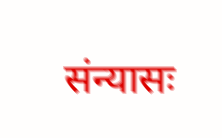संन्यासः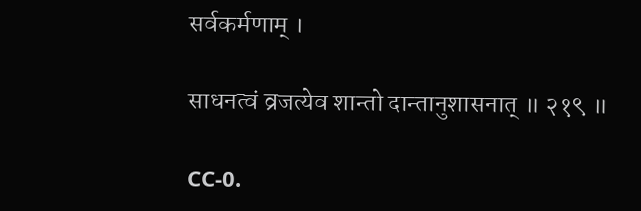सर्वकर्मणाम् ।

साधनत्वं व्रजत्येव शान्तो दान्तानुशासनात् ॥ २१९ ॥

CC-0.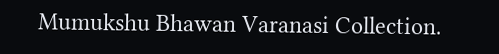Mumukshu Bhawan Varanasi Collection.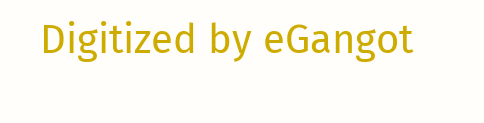Digitized by eGangot